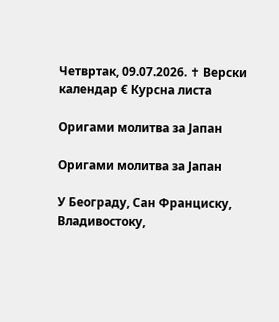Четвртак, 09.07.2026. ✝ Верски календар € Курсна листа

Оригами молитва за Јапан

Оригами молитва за Јапан

У Београду, Сан Франциску, Владивостоку,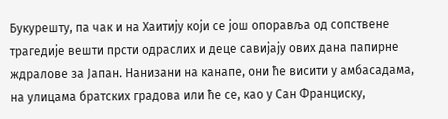Букурешту, па чак и на Хаитију који се још опоравља од сопствене трагедије вешти прсти одраслих и деце савијају ових дана папирне ждралове за Јапан. Нанизани на канапе, они ће висити у амбасадама, на улицама братских градова или ће се, као у Сан Франциску,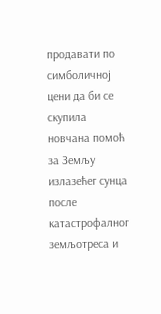продавати по симболичној цени да би се скупила новчана помоћ за Земљу излазећег сунца после катастрофалног земљотреса и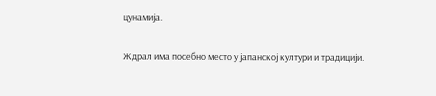цунамија.

Ждрал има посебно место у јапанској култури и традицији.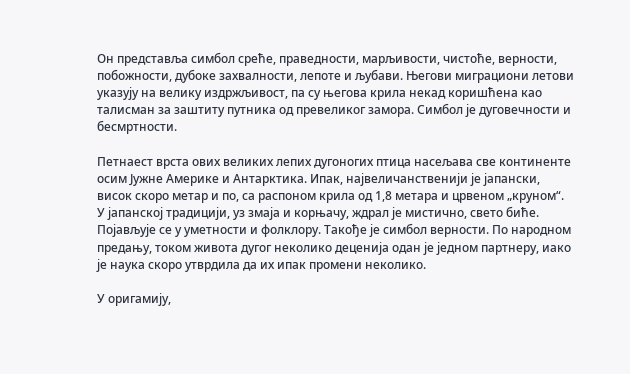Он представља симбол среће, праведности, марљивости, чистоће, верности, побожности, дубоке захвалности, лепоте и љубави. Његови миграциони летови указују на велику издржљивост, па су његова крила некад коришћена као талисман за заштиту путника од превеликог замора. Симбол је дуговечности и бесмртности.

Петнаест врста ових великих лепих дугоногих птица насељава све континенте осим Јужне Америке и Антарктика. Ипак, највеличанственији је јапански, висок скоро метар и по, са распоном крила од 1,8 метара и црвеном „круном“. У јапанској традицији, уз змаја и корњачу, ждрал је мистично, свето биће. Појављује се у уметности и фолклору. Такође је симбол верности. По народном предању, током живота дугог неколико деценија одан је једном партнеру, иако је наука скоро утврдила да их ипак промени неколико.

У оригамију,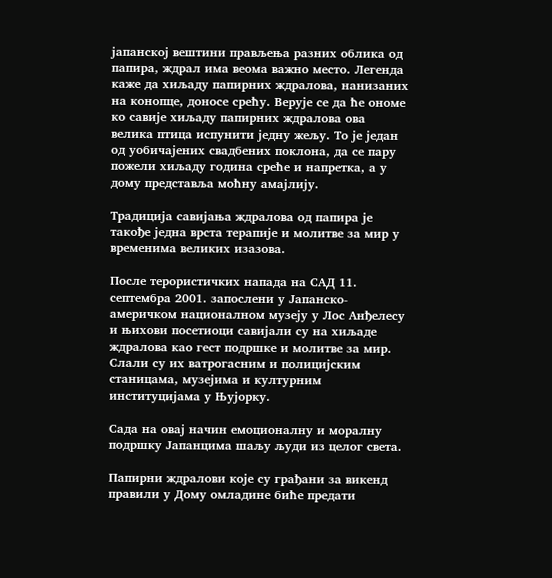јапанској вештини прављења разних облика од папира, ждрал има веома важно место. Легенда каже да хиљаду папирних ждралова, нанизаних на конопце, доносе срећу. Верује се да ће ономе ко савије хиљаду папирних ждралова ова велика птица испунити једну жељу. То је један од уобичајених свадбених поклона, да се пару пожели хиљаду година среће и напретка, а у дому представља моћну амајлију.

Традиција савијања ждралова од папира је такође једна врста терапије и молитве за мир у временима великих изазова.

После терористичких напада на САД 11. септембра 2001. запослени у Јапанско-америчком националном музеју у Лос Анђелесу и њихови посетиоци савијали су на хиљаде ждралова као гест подршке и молитве за мир. Слали су их ватрогасним и полицијским станицама, музејима и културним институцијама у Њујорку.

Сада на овај начин емоционалну и моралну подршку Јапанцима шаљу људи из целог света.

Папирни ждралови које су грађани за викенд правили у Дому омладине биће предати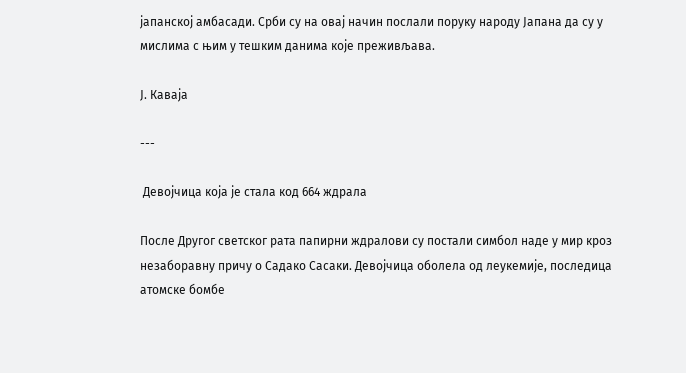јапанској амбасади. Срби су на овај начин послали поруку народу Јапана да су у мислима с њим у тешким данима које преживљава.

Ј. Каваја

---

 Девојчица која је стала код 664 ждрала

После Другог светског рата папирни ждралови су постали симбол наде у мир кроз незаборавну причу о Садако Сасаки. Девојчица оболела од леукемије, последица атомске бомбе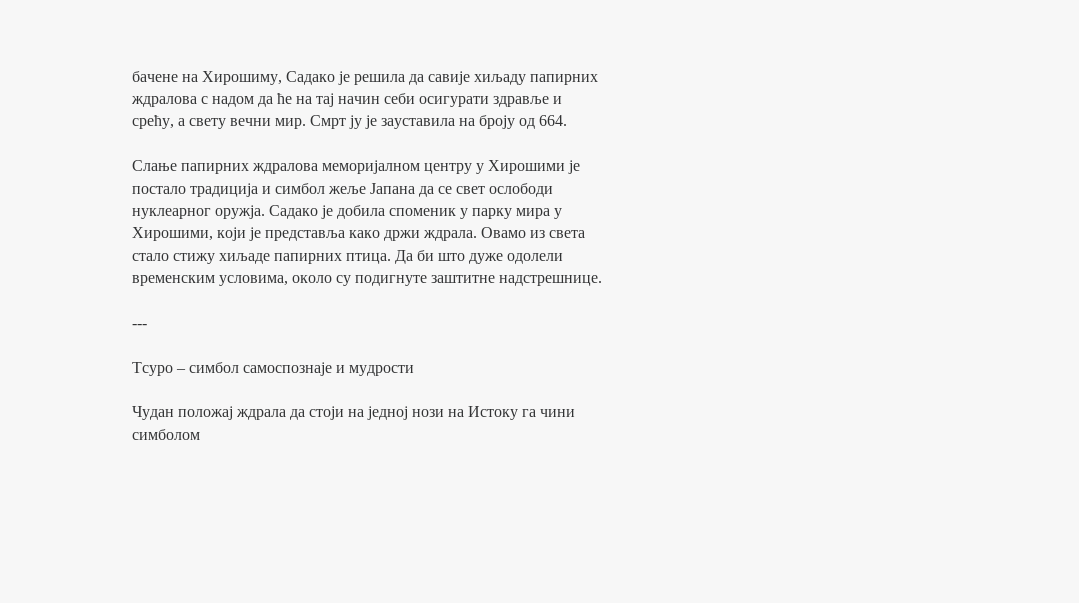бачене на Хирошиму, Садако је решила да савије хиљаду папирних ждралова с надом да ће на тај начин себи осигурати здравље и срећу, а свету вечни мир. Смрт ју је зауставила на броју од 664.

Слање папирних ждралова меморијалном центру у Хирошими је постало традиција и симбол жеље Јапана да се свет ослободи нуклеарног оружја. Садако је добила споменик у парку мира у Хирошими, који је представља како држи ждрала. Овамо из света стало стижу хиљаде папирних птица. Да би што дуже одолели временским условима, около су подигнуте заштитне надстрешнице.

---

Тсуро – симбол самоспознаје и мудрости

Чудан положај ждрала да стоји на једној нози на Истоку га чини симболом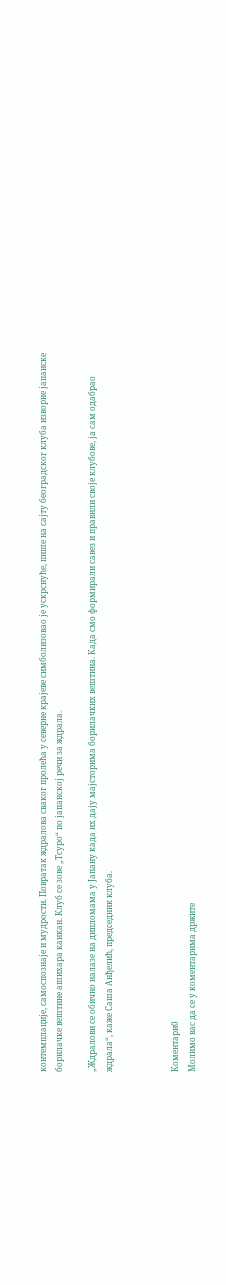контемплације, самоспознаје и мудрости. Повратак ждралова сваког пролећа у северне крајеве симболизовао је ускрснуће, пише на сајту београдског клуба изворне јапанске борилачке вештине ашихара каикан. Клуб се зове „Тсуро“ по јапанској речи за ждрала.

„Ждралови се обично налазе на дипломама у Јапану када их дају мајсторима борилачких вештина. Када смо формирали савез и правили своје клубове, ја сам одабрао ждрала“, каже Саша Анђелић, председник клуба.



Коментари0
Молимо вас да се у коментарима држите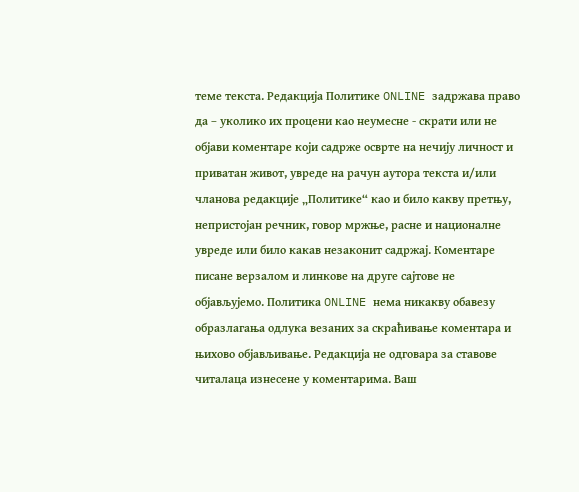теме текста. Редакција Политике ONLINE задржава право да – уколико их процени као неумесне - скрати или не објави коментаре који садрже осврте на нечију личност и приватан живот, увреде на рачун аутора текста и/или чланова редакције „Политике“ као и било какву претњу, непристојан речник, говор мржње, расне и националне увреде или било какав незаконит садржај. Коментаре писане верзалом и линкове на друге сајтове не објављујемо. Политика ONLINE нема никакву обавезу образлагања одлука везаних за скраћивање коментара и њихово објављивање. Редакција не одговара за ставове читалаца изнесене у коментарима. Ваш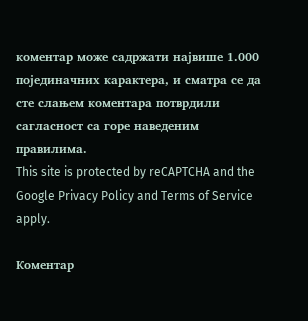коментар може садржати највише 1.000 појединачних карактера, и сматра се да сте слањем коментара потврдили сагласност са горе наведеним правилима.
This site is protected by reCAPTCHA and the Google Privacy Policy and Terms of Service apply.

Комeнтар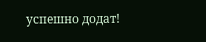успeшно додат!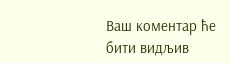Ваш комeнтар ћe бити видљив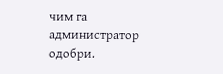чим га администратор одобри.